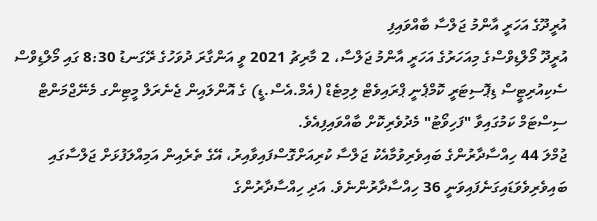އުރީދޫގެ އަހަރީ އާންމު ޖަލްސާ ބާއްވައިފި
އުރީދޫ މޯލްޑިވްސްގެ މިއަހަރުގެ އަހަރީ އާންމު ޖަލްސާ، 2 މާރިޗު 2021 ވީ އަންގާރަ ދުވަހުގެ ރޭގަނޑު 8:30 ގައި މޯލްޑިވްސް ސެކިއުރިޓީސް ޑިޕޮސިޓަރީ ކޮމްޕެނީ ޕްރައިވެޓް ލިމިޓެޑް (އެމް.އެސް.ޑީ) ގެ އޮންލައިން ޖެނެރަލް މީޓިންގ މެނޭޖްމަންޓް ސިސްޓަމް ކަމުގައިވާ "ފަހިވޯޓު" މެދުވެރިކޮށް ބާއްވައިފިއެވެ.
ޖުމްލަ 44 ހިއްސާދާރުންގެ ބައިވެރިވުމާއެކު ޖަލްސާ ކުރިއަށްގޮސްފައިވާއިރު، އޭގެ ތެރެއިން އަމިއްލަފުޅަށް ޖަލްސާގައި ބައިވެރިވެވަޑައިގަނެފައިވަނީ 36 ހިއްސާދާރުންނެވެ. އަދި ހިއްސާދާރުންގެ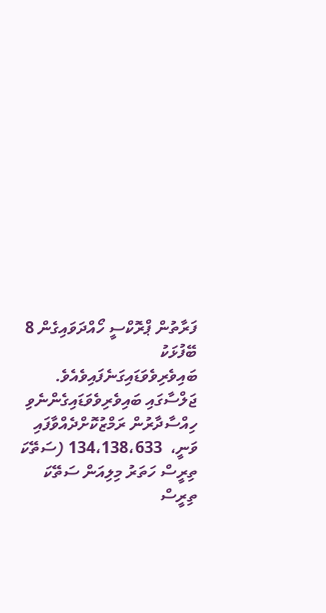ފަރާތުން ޕްރޮކްސީ ހޯއްދަވައިގެން 8 ބޭފުޅަކު ބައިވެރިވެވަޑައިގަނެފައިވެއެވެ. ޖަލްސާގައި ބައިވެރިވެވަޑައިގެންނެވި ހިއްސާދާރުން ރަމްޒުކޮށްދެއްވާފައި ވަނީ،  134،138،633 (ސަތޭކަ ތިރީސް ހަތަރު މިލިއަން ސަތޭކަ ތިރީސް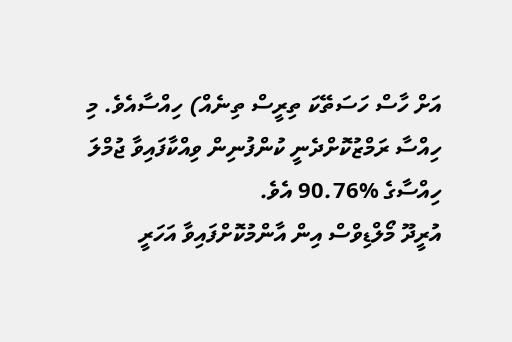އަށް ހާސް ހަސަތޭކަ ތިރީސް ތިނެއް) ހިއްސާއެވެ. މި ހިއްސާ ރަމްޒުކޮށްދެނީ ކުންފުނިން ވިއްކާފައިވާ ޖުމްލަ ހިއްސާގެ %90.76 އެވެ.
އުރީދޫ މޯލްޑިވްސް އިން އާންމުކޮށްފައިވާ އަހަރީ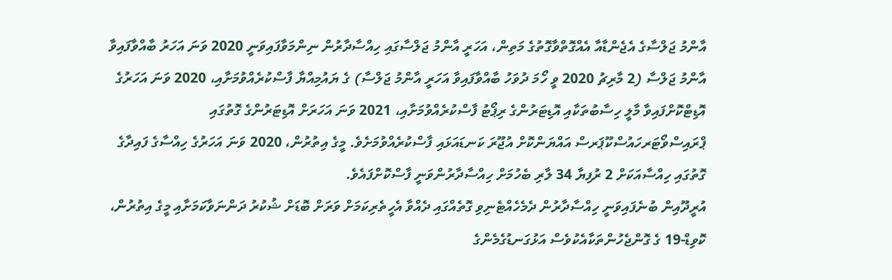އާންމު ޖަލްސާގެ އެޖެންޑާއާ އެއްގޮތްވާގޮތުގެ މަތިން، އަހަރީ އާންމު ޖަލްސާގައި ހިއްސާދާރުން ނިންމަވާފައިވަނީ 2020 ވަނަ އަހަރު ބާއްވާފައިވާ އާންމު ޖަލްސާ (2 މާރިޗު 2020 ވީ ހޯމަ ދުވަހު ބާއްވާފައިވާ އަހަރީ އާންމު ޖަލްސާ) ގެ ޔައުމިއްޔާ ފާސްކުރެއްވުމަށާއި، 2020 ވަނަ އަހަރުގެ އޮޑިޓްކޮށްފައިވާ މާލީ ހިސާބުތަކާއި އޮޑިޓަރުންގެ ރިޕޯޓު ފާސްކުރެއްވުމަށާއި، 2021 ވަނަ އަހަރަށް އޮޑިޓަރުންގެ ގޮތުގައި ޕްރައިސްވޯޓަރހައުސްކޫޕަރސް އައްޔަންކޮށް އުޖޫރަ ކަނޑައަޅައި ފާސްކުރެއްވުމަށެވެ. މީގެ އިތުރުން، 2020 ވަނަ އަހަރުގެ ހިއްސާގެ ފައިދާގެ ގޮތުގައި ހިއްސާއަކަށް 2 ރުފިޔާ 34 ލާރި ބެހުމަށް ހިއްސާދާރުންވަނީ ފާސްކޮށްފައެވެ.
އުރީދޫއިން ބުނެފައިވަނީ ހިއްސާދާރުން ދެމެހެއްޓެނިވި ގޮތެއްގައި ދެއްވާ އެހީތެރިކަމަށް ވަރަށް ބޮޑަށް ޝުކުރު ދަންނަވާކަމަށާއި މީގެ އިތުރުން، ކޮވިޑް-19 ގެ ގޮންޖެހުންތަކާއެކުވެސް އަޅުގަނޑުގެމެންގެ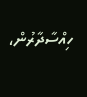ހިއްސާދާރުން،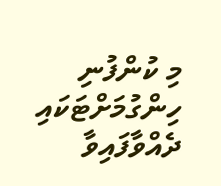މި ކުންފުނި ހިންގުމަށްޓަކައި ދެއްވާފައިވާ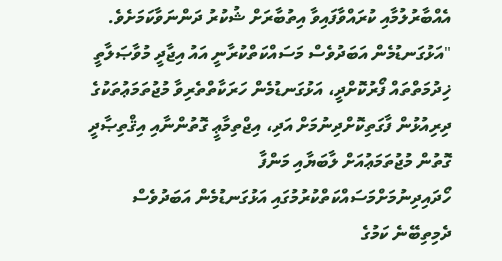އެއްބާރުލުމާއި ކުރައްވާފައިވާ އިތުބާރަށް ޝުކުރު ދަންނަވާކަމަށެވެ.
"އަޅުގަނޑުމެން އަބަދުވެސް މަސައްކަތްކުރާނީ އައު އިޖާދީ މުވާޞަލާތީ ޚިދުމަތްތައް ފޯރުކޮށްދީ، އަޅުގަނޑުމެން ހަރަކާތްތެރިވާ މުޖުތަމަޢުތަކުގެ ދިރިއުޅުން ފާގަތިކޮށްދިނުމަށް އަދި، އިޖްތިމާޢީ ގޮތުންނާއި އިޤްތިޞާދީ ގޮތުން މުޖުތަމަޢުއަށް ލާބަޔާއި މަންފާ ހޯދައިދިނުމަށްމަސައްކަތްކުރުމުގައި އަޅުގަނޑުމެން އަބަދުވެސް ދެމިތިބޭނެ ކަމުގެ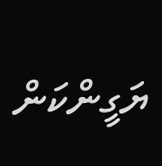ޔަގީންކަން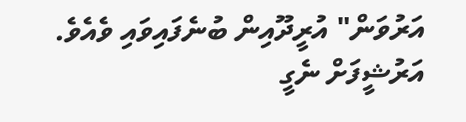އަރުވަން" އުރީދޫއިން ބުނެފައިވައި ވެއެވެ.
އަރުޝީފަށް ނެގީ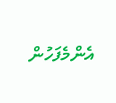އެންމެފަހުން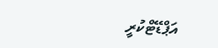އަޕްޑޭޓްކުރީ